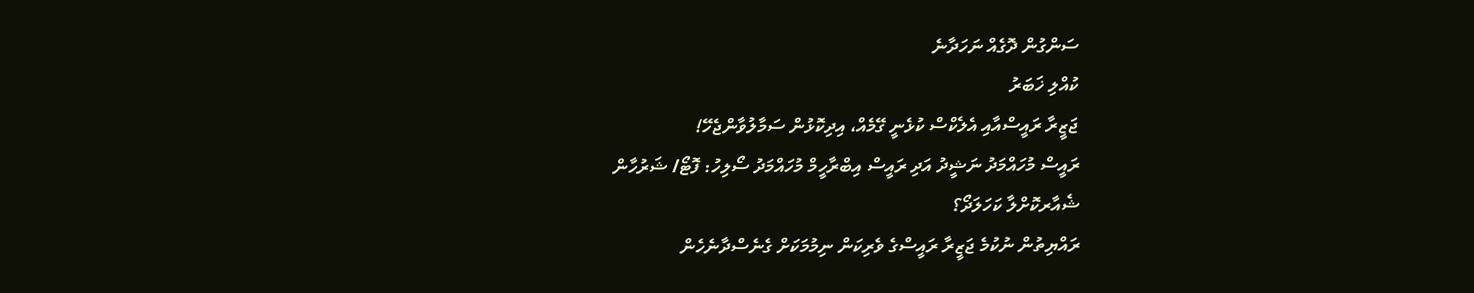ސަންގުން ދޮގެއް ނަހަދާނެ
ކުއްލި ޚަބަރު
ޖަޒީރާ ރައީސްއާއި އެލެކްސް ކުޅެނީ ގޭމެއް، އިދިކޮޅުން ސަމާލުވާންޖެހޭ!
ރައީސް މުހައްމަދު ނަޝީދު އަދި ރައީސް އިބްރާހީމް މުހައްމަދު ސޯލިހު: ފޮޓޯ/ ޝަރުހާން
ޝެއާރކޮށްލާ ކަހަލަދޯ؟
ރައްޔިތުން ނުކުމެ ޖަޒީރާ ރައީސްގެ ވެރިކަން ނިމުމަކަށް ގެނެސްދާނެހެން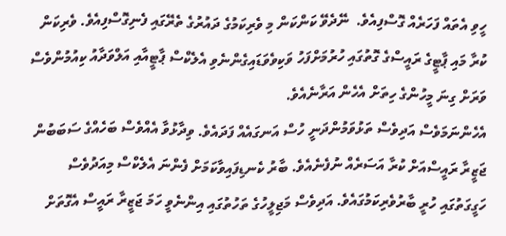ހީވި އެތައް ފަހަރެއް ގޮސްފިއެވެ.  ނޭދެވޭ ކަންކަން މި ވެރިކަމުގެ ދައުރުގެ ތެރޭގައި ފެނިގޮސްފިއެވެ. ވެރިކަން ކުރާ މައި ޕާޓީގެ ރައީސްގެ ގޮތުގައި ހުރުމަށްފަހު ވަކިވެވަޑައިގެންނެވި އެލެކްސް ޕާޓީއާއި އަލްވަދާއު ކިއުމުންވެސް ވަރަށް ގިނަ މީހުންގެ ހިތަށް އެހެން އަރާނެއެވެ.
އެހެންނަމަވެސް އަދިވެސް ތަޅުވަމުންދަނީ ހުސް އަނގައެއް ފަދައެވެ. ވިދާޅުވާ އެއްވެސް ބަހެއްގެ ސަބަބުން ޖަޒީރާ ރައީސްއަށް ކުރާ އަސަރެއް ނުފެނެއެވެ. ބާރު ކެނޑިފައިވާކަމަށް ފެންނަ އެލެކްސް މިއަދުވެސް ހަގީގަތުގައި ހުރީ ބާރުވެރިކަމުގައެވެ. އަދިވެސް މަޖިލީހުގެ ތަހުތުގައި އިންނެވީ ހަމަ ޖަޒީރާ ރައީސް އެގޮތަށް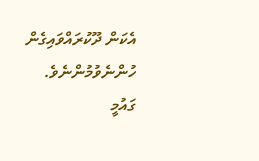އެކަން ދޫކުރައްވައިގެން ހުންނެވުމުންނެވެ.
ގައުމީ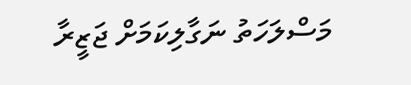މަސްލަހަތު ނަގާލިކަމަށް ޖަޒީރާ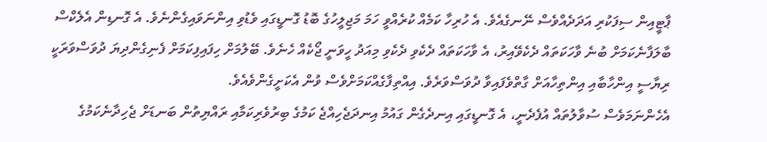ޕާޓީއިން ސިފަކުރި އަދަދެއްވެސް ނޭނގެއެވެ. އެ ހުރިހާ ކަމެއް ކުރެއްވީ ހަމަ މަޖިލީހުގެ ބޮޑު ގޮނޑީގައި ވެޑުވި އިންނަވައިގެންނެވެ. އެ ގޮނޑިން އެލެކްސް ބާލަފާނެކަމަށް ބުނެ ވާހަކަތައް ދެކެވޭއިރު، އެ ވާހަކަތައް ދެކެވި ދެކެވި މިއަދު ހީވަނީ ޖޯކެއް ހެނެވެ. ބޭލުމަށް ހިފައިފިކަމަށް ފެނިގެންދިޔަ ދުވަސްވަރަކީ ރިޔާސީ އިންހާބާއި އިންތިހާއަށް ގާތްވެފައިވާ ދުވަސްވަރެވެ. އިއްތިފާގެއްކަމަށްވެސް ވުން އެކަށީގެންވެއެވެ.
އެހެންނަމަވެސް ސުވާލުތައް އުފެދެނީ، އެ ގޮނޑީގައި އިނދެގެން ގައުމު އިނދަޖެހިއްޖެ ކަމުގެ ބިރުވެރިކަމާއި ރައްޔިތުން ބަނޑަށް ޖެހިދާނެކަމުގެ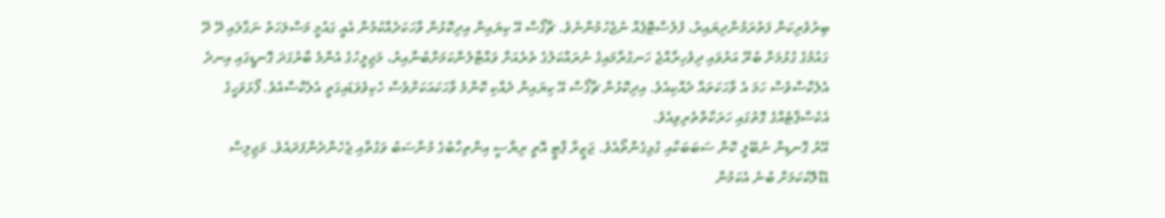ބިރުވެރިކަން ފަތުރަމުންދިޔައިރު، ފުލުސްޓޮޕެއް ނުޖެހުމުންނެވެ. ޗާގޯސް އޭ ކިޔައިން އިދިކޮޅުން ވާހަކަދެއްކުމުން އެއީ ގައުމީ މަސްލަހަތު ނަގާލައި ދޭ ދޭ ގައުމުގެ ގުޅުމަށް ބުރޫ އަރުވައި ދިވެހިރާއްޖެ ހަނގުރާމައިގެ ނުރައްކަލުގެ ތެރެއަށް ވައްޓާލުންކަމަށްބުނާއިރު، މަޖިލީހުގެ އެންމެ ބާރުގަދަ ގޮނޑީގައި އިނދެ އެލެކްސްވެސް ހަމަ އެ ވާހަކަތައް ދެއްކިއެވެ. އިދިކޮޅުން ޗާގޯސް އޭ ކިޔައިން ދެއްކި ކޮންމެ ވާހަކައަކަށްވެސް ހެކިވެވަޑައިގަތީ އެލެކްސްއެވެ. ފޯޅަވަހީގެ އެކެސްޕާޓެއްގެ ގޮތުގައި ހަރަކާތްތެރިވިއެވެ.
އޭރު ގޮނޑިން ނުބޭލީ ކޮން ސަބަބަކާއި ގުޅިގެންތޯއެވެ. ޖަޒީރާ ޕާޓީ އޮތީ ރިޔާސީ އިންތިހާބުގެ މުނާސަބު ވަގުތާއި ޖެހެންދެންފަދައެވެ. މަޖިލިސް ޑެޑްލޮކުކަމަށް ބުނެ އެކަމުން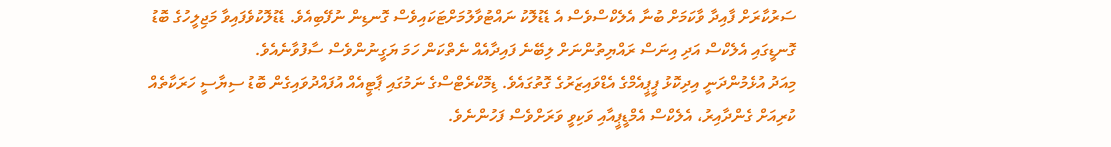ސަރުކާރަށް ފާއިދާ ވާކަމަށް ބުނާ އެލެކްސްވެސް އެ ޑެޑުލޮކު ނައްޓުވާލުމަށްޓަކައިވެސް ގޮނޑިން ނުފޭބިއެވެ. ޑެޑުލޮކުވެފައިވާ މަޖިލީހުގެ ބޮޑު ގޮނޑީގައި އެލެކްސް އަދި އިނަސް ރައްޔިތުންނަށް ލިބޭނެ ފައިދާއެއް ނެތްކަން ހަމަ ޔަގީނުންވެސް ސާފުވާނެއެވެ.
މިއަދު އުޅެމުންދަނީ އިދިކޮޅު ޕީޕީއެމްގެ އެޑްވައިޒަރުގެ ގޮތުގައެވެ. ޑިމޮކްރެޓްސްގެ ނަމުގައި ޕާޓީއެއް އުފައްދުވައިގެން ބޮޑު ސިޔާސީ ހަރަކާތެއް ކުރިއަށް ގެންދާއިރު، އެލެކްސް އެމްޑީޕީއާއި ވަކިވީ ވަރަށްވެސް ފަހުންނެވެ.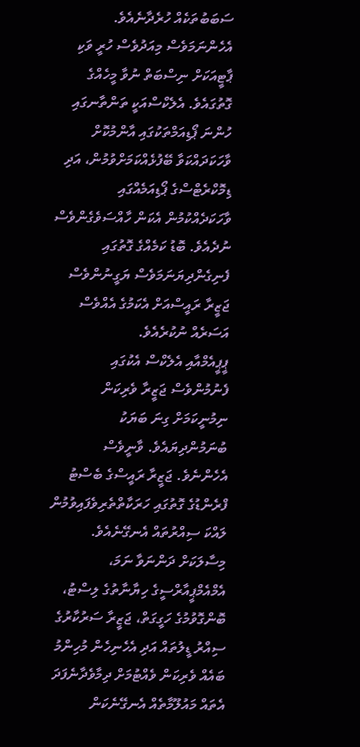ސަބަބުތަކެއް ހުރެދާނެއެވެ. އެހެންނަމަވެސް މިއަދުވެސް ހުރީ ވަކި ޕާޓީއަކަށް ނިސްބަތް ނުވާ މީހެއްގެ ގޮތުގައެވެ. އެލެކްސްއަކީ ތަންތާނގައި ހުންނަ ޕޯޑިއަމްތަކުގައި އާންމުކޮށް ވާހަކަދައްކަވާ ބޭފުޅެއްކަމަށްވުމުން، އަދި ޑިމޮކްރެޓްސްގެ ޕޯޑިއަމެއްގައި ވާހަކަދެއްކުމުން އެކަން ހާއްސަވެގެންވެސް ނުދެއެވެ. ބޮޑު ކަމެއްގެ ގޮތުގައި ފެނިގެންދިޔަނަމަވެސް ޔަގީނުންވެސް ޖަޒީރާ ރައީސްއަށް އެކަމުގެ އެއްވެސް އަސަރެއް ނުކުރެއެވެ.
ޕީޕީއެމްއާއި އެލެކްސް އެކުގައި ފެނުމުންވެސް ޖަޒީރާ ވެރިކަން ނިމުނީކަމަށް ގިނަ ބަޔަކު ބުނަމުންދިޔައެވެ. ވާނީވެސް އެހެންނެވެ. ޖަޒީރާ ރައީސްގެ ބެސްޓު ފްރެންޑުގެ ގޮތުގައި ހަރަކާތްތެރިވެފައިވުމުން ލައްކަ ސިއްރުތައް އެނގޭނެއެވެ. މިސާލަކަށް ދަންނަވާ ނަމަ، އެމްއެމްޕީއާރްސީގެ ހިޔާނާތުގެ ލިސްޓު، ބޮންގޮވުމުގެ ހަގީގަތް، ޖަޒީރާ ސަރުކާރުގެ ސިއްރު ޑީލުތައް އަދި އެހެނިހެން މުހިންމު ބައެއް ވެރިކަން ވެއްޓުމަށް ދިމާވެދާނެފަދަ އެތައް މައުލޫމާތެއް އެނގޭނެކަން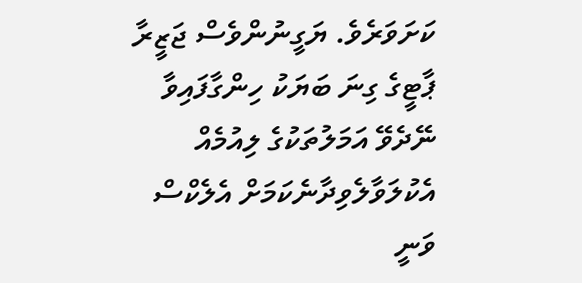ކަށަވަރެވެ. ޔަގީނުންވެސް ޖަޒީރާ ޕާޓީގެ ގިނަ ބަޔަކު ހިންގާފައިވާ ނޭދެވޭ އަމަލުތަކުގެ ލިއުމެއް އެކުލަވާލެވިދާނެކަމަށް އެލެކްސް ވަނީ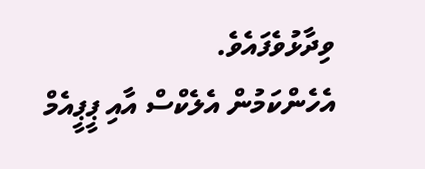ވިދާޅުވެފައެވެ.
އެހެންކަމުން އެލެކްސް އާއި ޕީޕީއެމް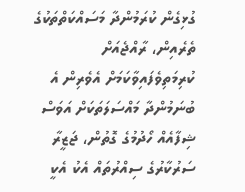ގުޅިގެން ކުރަމުންދާ މަސައްކަތްތަކުގެ ތެރެއިން، ރާއްޖެއަށް ކުރިމަތިވެފައިވާކަމަށް އެވެރިން އެ ބުނަމުންދާ މައްސަލަތަކަށް އަވަސް ޝިފާއެއް ހޯދުމުގެ ގޮތުން، ޖަޒީރާ ސަރުކާރުގެ ސިއްރުތައް އެކު އެކީ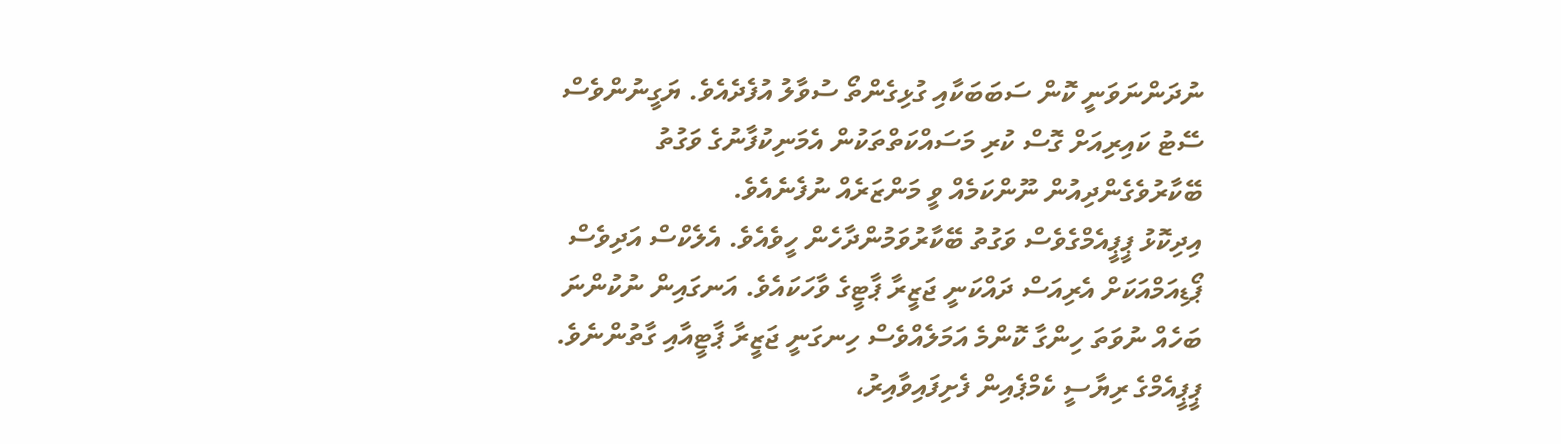ނުދަންނަވަނީ ކޮން ސަބަބަކާއި ގުޅިގެންތޯ ސުވާލު އުފެދެއެވެ. ޔަގީނުންވެސް ސޭޓު ކައިރިއަށް ގޮސް ކުރި މަސައްކަތްތަކުން އެމަނިކުފާނުގެ ވަގުތު ބޭކާރުވެގެންދިއުން ނޫންކަމެއް ވީ މަންޒަރެއް ނުފެނެއެވެ.
އިދިކޮޅު ޕީޕީއެމްގެވެސް ވަގުތު ބޭކާރުވަމުންދާހެން ހީވެއެވެ. އެލެކްސް އަދިވެސް ޕޯޑިއަމްއަކަށް އެރިއަސް ދައްކަނީ ޖަޒީރާ ޕާޓީގެ ވާހަކައެވެ. އަނގައިން ނުކުންނަ ބަހެއް ނުވަތަ ހިންގާ ކޮންމެ އަމަލެއްވެސް ހިނގަނީ ޖަޒީރާ ޕާޓީއާއި ގާތުންނެވެ. ޕީޕީއެމްގެ ރިޔާސީ ކެމްޕެއިން ފެށިފައިވާއިރު،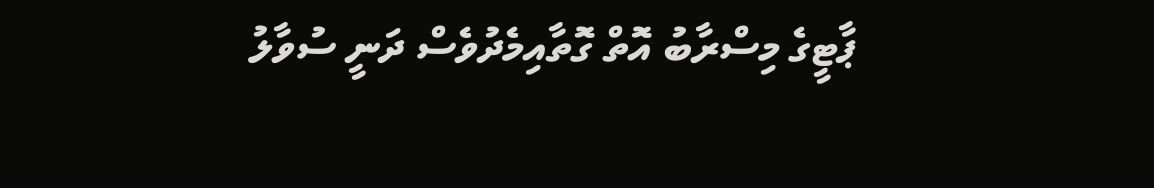ޕާޓީގެ މިސްރާބު އޮތް ގޮތާއިމެދުވެސް ދަނީ ސުވާލު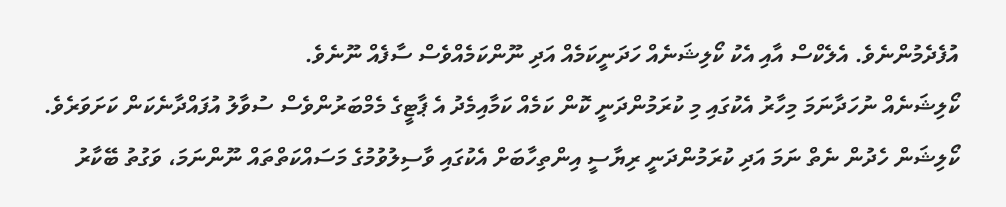އުފެދެމުންނެވެ. އެލެކްސް އާއި އެކު ކޯލިޝަނެއް ހަދަނީކަމެއް އަދި ނޫންކަމެއްވެސް ސާފެއް ނޫނެވެ.
ކޯލިޝަނެއް ނުހަދާނަމަ މިހާރު އެކުގައި މި ކުރަމުންދަނީ ކޮން ކަމެއް ކަމާއިމެދު އެ ޕާޓީގެ މެމްބަރުންވެސް ސުވާލު އުފައްދާނެކަން ކަށަވަރެވެ. ކޯލިޝަން ހެދުން ނެތް ނަމަ އަދި ކުރަމުންދަނީ ރިޔާސީ އިންތިހާބަށް އެކުގައި ވާސިލުވުމުގެ މަސައްކަތްތައް ނޫންނަމަ، ވަގުތު ބޭކާރު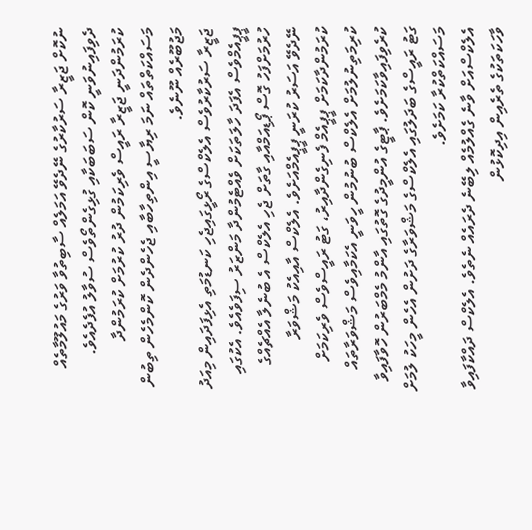ނުކޮށް ޖަޒީރާ ސަރުކާރުގެ ނޭދެވޭ އަމަލެއް ސާބިތުވާ ވަރުގެ މައުލޫމާތެއް ދެވިފައިނުވަނީ ކޮން ސަބަބަކާއި ގުޅިގެންތޯވެސް ސުވާލު އުފެދެއެވެ. ކުރަމުންދަނީ ޖަޒީރާ ރައީސް ވެރިކަމުން ދުރު ކުރުމަށް ކުރަމުންދާ މަސައްކަތްތައް ނަމަ ރިޔާސީ އިންތިހާބާއި ޖެހެންދެން ކޮންމެހެން ތިބުން މަޖުބޫރެއް ނޫނެވެ.
ޖަޒީރާ ސަރުކާރުވެސް އެލެކްސްގެ ރޯޅީގައިޖެހި ކަނޑުމަތި އެޅިފަދައިން މިއަދު ޕީޕީއެމްވެސް އެފަދަ ހާލަތަކަށް ވެއްޓެމުންދާ މަންޒަރު ސިފަވެއެވެ. އެކުގައި ހުރުމަށްފަހު ގޮސް ޕޯޑިއަމްއާއި ގާތަށް ޖެހި އެލެކްސް އެ ބުނެލާ އެއްޗެއްގެ ނޭދެވޭ އަސަރު ކުރަނީ ޕީޕީއެމްއަށެވެ. އެލެކްސް އާއިއެކު މަޝްވަރާ ކުރަމުންދާކަމަށް ޕީޕީއެމް ފެނިގެންދާއިރު، ގަޓު ރައީސްވެސް ވެރިކަމަށް ކުރިމަތިނުލުމަށް އެލެކްސް ބުނުމުން ހީވަނީ އެކަމާއިވެސް މަޝްވަރާތައް ކުރެވިފައިވާކަމަށެވެ. ޕާޓީގެ އުންމީދުގެ ގޮތުގައި އާންމު މެމްބަރުން ހޮވާފައިވާ ގަޓު ރައީސްގެ ބަދަލުގައި އެލެކްސްގެ މަޝްވަރާގެ ދަށުން އެހެން މީހަކު ލުމަށް މަސައްކަތްކުރާ ކަމަށެވެ.
އެލެކްސްއަށް ވާނެ ގެއްލުމެއް ލިބޭނެ ދެރައެއް ނެތެވެ. އެލެކްސް ދައްކާފައިވާ ވާހަކަތަކުގެ ތެރެއިން އިދިކޮޅުން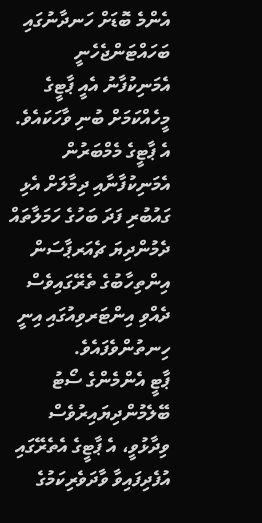އެންމެ ބޮޑަށް ހަނދާނުގައި ބަހައްޓަންޖެހެނީ އެމަނިކުފާނު އެއީ ޕާޓީގެ މީހެއްކަމަށް ބުނި ވާހަކައެވެ. އެ ޕާޓީގެ މެމްބަރުން އެމަނިކުފާނާއި ދިމާލަށް އެޅި ގައުބުރި ފަދަ ބަހުގެ ހަމަލާތައް ދެމުންދިޔަ ޗެއަރޕާސަން އިންތިހާބުގެ ތެރޭގައިވެސް ދެއްވި އިންޓަރވިއުގައި އިނީ ހިނތުންވެފައެވެ.
ޕާޓީ އެންމެންގެ ސޯޓު ބޭލެމުންދިޔައިރުވެސް ވިދާޅުވީ، އެ ޕާޓީގެ އެތެރޭގައި އުފެދިފައިވާ ވާދަވެރިކަމުގެ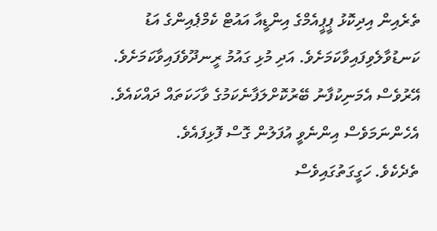ތެރެއިން އިދިކޮޅު ޕީޕީއެމްގެ އިންޑީއާ އައުޓް ކެމްޕެއިންގެ އަޑު ކަނޑުވާލެވިފައިވާކަމަށެވެ. އަދި މުޅި ގައުމު ރީނދޫވެފައިވާކަމަށެވެ. އޭރުވެސް އެމަނިކުފާނު ބޭރުކޮށްލަފާނެކަމުގެ ވާހަކަތައް ދައްކައެވެ. އެހެންނަމަވެސް އިންނެވީ އުފަލުން ގޮސް ފޮޅިފައެވެ.
ތެދެކެވެ. ހަގީގަތުގައިވެސް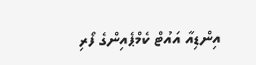އިންޑިއާ އައުޓް ކެމްޕެއިންގެ ފޯރި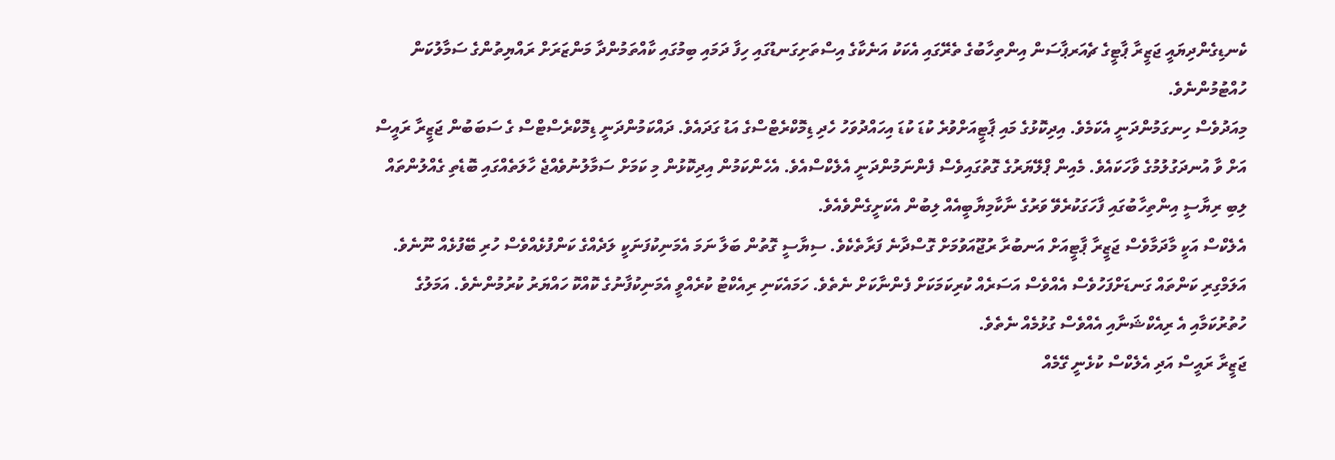ކެނޑިގެންދިޔައީ ޖަޒީރާ ޕާޓީގެ ޗެއަރޕާސަން އިންތިހާބުގެ ތެރޭގައި އެކަކު އަނެކާގެ އިސްތަށިގަނޑުގައި ހިފާ ދަމައި ބިމުގައި ކާއްތަމުންދާ މަންޒަރަށް ރައްޔިތުންގެ ސަމާލުކަން ހުއްޓުމުންނެވެ.
މިއަދުވެސް ހިނގަމުންދަނީ އެކަމެވެ. އިދިކޮޅުގެ މައި ޕާޓީއަށްވުރެ ކުޑަ ކުޑަ އިހައްދުވަހު ހެދި ޑިމޮކްރެޓްސްގެ އަޑު ގަދައެވެ. ދައްކަމުންދަނީ ޑިމޮކްރެސްޓްސް ގެ ސަބަބުން ޖަޒީރާ ރައީސް އަށް ވާ އުނދަގުލުމުގެ ވާހަކައެވެ. މެއިން ޕްލޭޔަރުގެ ގޮތުގައިވެސް ފެންނަމުންދަނީ އެލެކްސްއެވެ. އެހެންކަމުން އިދިކޮޅުން މި ކަމަށް ސަމާލުނުވެއްޖެ ހާލަތެއްގައި ބޮޑެތި ގެއްލުންތައް ލިބި ރިޔާސީ އިންތިހާބުގައި ފާހަގަކުރެވޭ ވަރުގެ ނާކާމިޔާބީއެއް ލިބުން އެކަށީގެންވެއެވެ.
އެލެކްސް އަކީ މާދަމާވެސް ޖަޒީރާ ޕާޓީއަށް އަނބުރާ ރުޖޫއަވުމަށް ގޮސްދާނެ ފަރާތެކެވެ. ސިޔާސީ ގޮތުން ބަލާ ނަމަ އެމަނިކުފަނަކީ ލަދެއްގެ ކަންފުޅެއްވެސް ހުރި ބޭފުޅެއް ނޫނެވެ. އަލަމްގިރި ކަންތައް ގަނޑަށްފަހުވެސް އެއްވެސް އަސަރެއް ކުރިކަމަކަށް ފެންނާކަށް ނެތެވެ. ހަމައެކަނި ރިއެކްޓު ކުރެއްވީ އެމަނިކުފާނުގެ ކޮއްކޮ ހައްޔަރު ކުރުމުންނެވެ. އަމަލުގެ ހުތުރުކަމާއި އެ ރިއެކްޝަނާއި އެއްވެސް ގުޅުމެއް ނެތެވެ.
ޖަޒީރާ ރައީސް އަދި އެލެކްސް ކުޅެނީ ގޭމެއް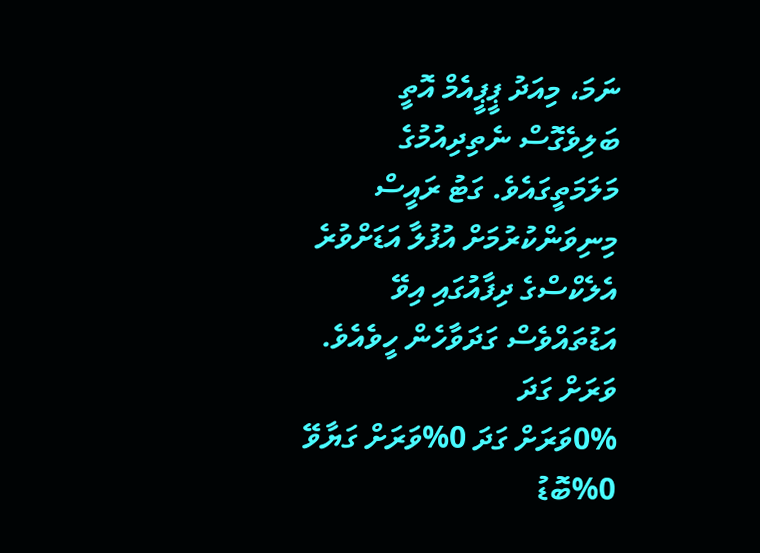ނަމަ، މިއަދު ޕީޕީއެމް އޮތީ ބަލިވެގޮސް ނެތިދިއުމުގެ މަލަމަތީގައެވެ. ގަޓު ރައީސް މިނިވަންކުރުމަށް އުފުލާ އަޑަށްވުރެ އެލެކްސްގެ ދިފާއުގައި އިވޭ އަޑުތައްވެސް ގަދަވާހެން ހީވެއެވެ.
ވަރަށް ގަދަ
0%ވަރަށް ގަދަ 0%ވަރަށް ގަޔާވޭ 0%ބޮޑު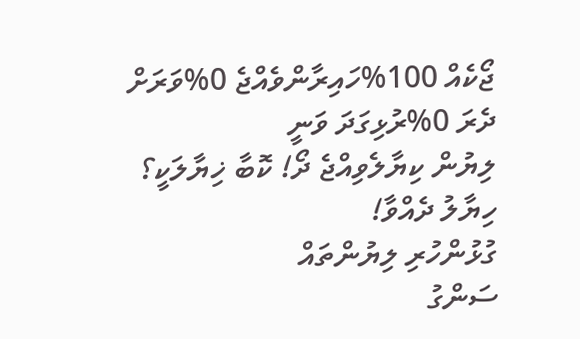ޖޯކެއް 100%ހައިރާންވެއްޖެ 0%ވަރަށް ދެރަ 0%ރުޅިގަދަ ވަނީ
ލިޔުން ކިޔާލެވިއްޖެ ދޯ! ކޮބާ ޚިޔާލަކީ؟
ހިޔާލު ދެއްވާ!
ގުޅުންހުރި ލިޔުންތައް
ސަންގު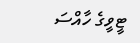ޓީވީގެ ހާއްސަ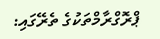ޕްރޮގްރާމްތަކުގެ ތެރޭގައި: